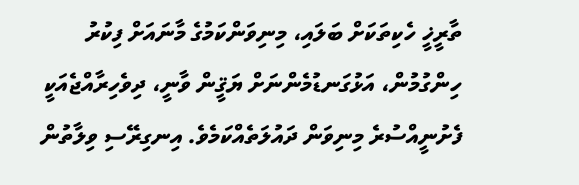ތާރީޚީ ހެކިތަކަށް ބަލައި، މިނިވަންކަމުގެ މާނައަށް ފިކުރު ހިންގުމުން، އަޅުގަނޑުމެންނަށް ޔަޤީން ވާނީ، ދިވެހިރާއްޖެއަކީ ފެށުނީއްސުރެ މިނިވަން ދައުލަތެއްކަމެވެ. އިނގިރޭސި ވިލާތުން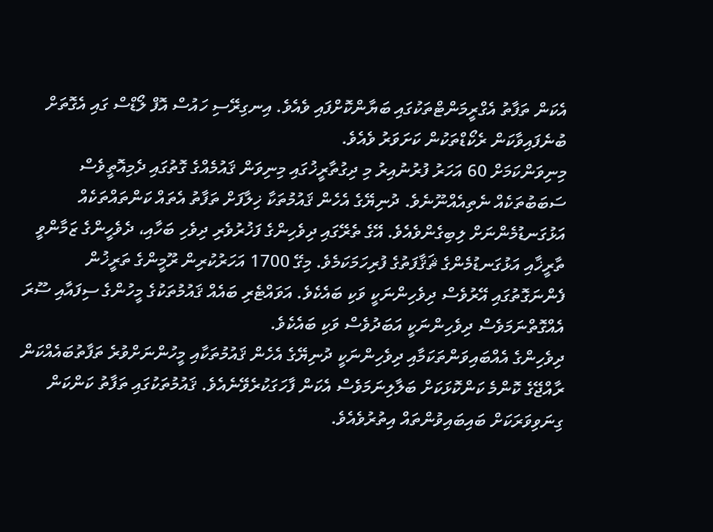އެކަން ތަފާތު އެގްރީމަންޓްތަކުގައި ބަޔާންކޮށްފައި ވެއެވެ. އިނގިރޭސި ހައުސް އޮފް ލޯޑްސް ގައި އެގޮތަށް ބުނެފައިވާކަން ރެކޯޑްތަކުން ކަށަވަރު ވެއެވެ.
މިނިވަންކަމަށް 60 އަހަރު ފުރުނުއިރު މި ދިގުތާރީޚުގައި މިނިވަން ޤައުމެއްގެ ގޮތުގައި ދެމިއޮތީވެސް ސަބަބުތަކެއް ނެތިއެއްނޫނެވެ. ދުނިޔޭގެ އެހެން ޤައުމުތަކާ ޚިލާފަށް ތަފާތު އެތައް ކަންތައްތަކެއް އަޅުގަނޑުމެންނަށް ލިބިގެންވެއެވެ. އޭގެ ތެރޭގައި ދިވެހިންގެ ފަޚުރުވެރި ދިވެހި ބަހާއި، ދެވެހީންގެ ޒަމާންވީ ތާރީޚާއި އަޅުގަނޑުމެންގެ ޘަޤާފަތުގެ ފުރިހަމަކަމެވެ. މިގޭ 1700 އަހަރުކުރިން ރޫމީންގެ ތަރީޚުން ފެންނަގޮތުގައި އޭރުވެސް ދިވެހިންނަކީ ވަކި ބައެކެވެ. އަވައްޓެރި ބައެއް ޤައުމުތަކުގެ މީހުންގެ ސިފައާއި ސޫރަ އެއްގޮތްނަމަވެސް ދިވެހިންނަކީ އަބަދުވެސް ވަކި ބައެކެވެ.
ދިވެހިންގެ އެއްބައިވަންތަކަމާއި ދިވެހިންނަކީ ދުނިޔޭގެ އެހެން ޤައުމުތަކާއި މީހުންނަށްވުރެ ތަފާތުބައެއްކަން ރާއްޖޭގެ ކޮންމެ ކަންކޮޅަކަށް ބަލާލިނަމަވެސް އެކަން ފާހަގަކުރެވޭނެއެވެ. ޤައުމުތަކުގައި ތަފާތު ކަންކަން ގިނަވިވަރަކަށް ބައިބައިވުންތައް އިތުރުވެއެވެ.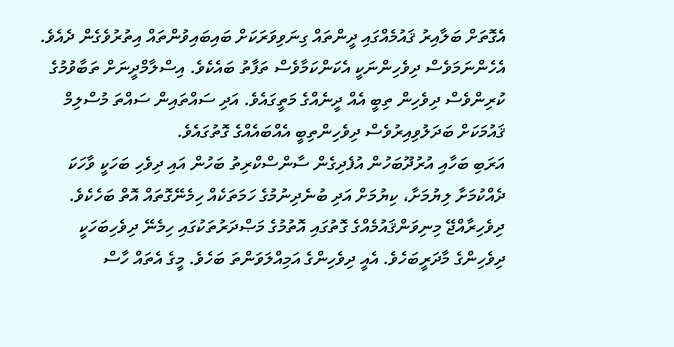އެގޮތަށް ބަލާއިރު ޤައުމެއްގައި ދީންތައް ގިނަވިވަރަކަށް ބައިބައިވުންތައް އިތުރުވެގެން ދެއެވެ. އެހެންނަމަވެސް ދިވެހިންނަކީ އެކަންކަމާވެސް ތަފާތު ބައެކެވެ. އިސްލާމްދީނަށް ތަބާވުމުގެ ކުރިންވެސް ދިވެހިން ތިބީ އެއް ދީނެއްގެ މަތީގައެވެ. އަދި ސައްތައިން ސައްތަ މުސްލިމް ޤައުމަކަށް ބަދަލުވިއިރުވެސް ދިވެހިންތިބީ އެއްބައެއްގެ ގޮތުގައެވެ.
އަރަބި ބަހާއި އުރުދޫބަހުން އުފެދިގެން ސާންސްކްރިތު ބަހުން އައި ދިވެހި ބަހަކީ ވާހަކަ ދެއްކުމަށާ ލިޔުމަށާ، ކިޔުމަށް އަދި ބުނެދިނުމުގެ ހަމަތަކެއް ހިމެނޭގޮތައް އޮތް ބަހެކެވެ. ދިވެހިރާއްޖޭ މިނިވަންޤައުމެއްގެ ގޮތުގައި އޮތުމުގެ މަޞްދަރުތަކުގައި ހިމެނޭ ދިވެހިބަހަކީ ދިވެހިންގެ މާދަރީބަހެވެ. އެއީ ދިވެހިންގެ އަމިއްލަވަންތަ ބަހެވެ. މީގެ އެތައް ހާސް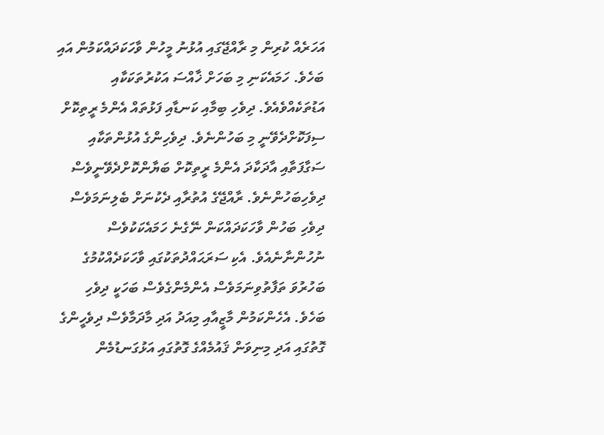އަހަރެއް ކުރިން މި ރާއްޖޭގައި އުޅުނު މީހުން ވާހަކަދައްކަމުން އައި ބަހެވެ. ހަމައެކަނި މި ބަހަށް ޚާއްސަ އަކުރުތަކަކާއި އަޑުތަކެއްވެއެވެ. ދިވެހި ބިމާއި ކަނޑާއި ފަޅުތައް އެންމެ ރީތިކޮށް ސިފަކޮށްދެވޭނީ މި ބަހުންނެވެ. ދިވެހިންގެ އުޅުންތަކާއި ސަގާފަތާއި އާދަކާދަ އެންމެ ރީތިކޮށް ބަޔާންކޮށްދެވޭނީވެސް ދިވެހިބަހުންނެވެ. ރާއްޖޭގެ އުތުރާއި ދެކުނަށް ބެލިނަމަވެސް ދިވެހި ބަހުން ވާހަކަދައްކަން ނޭގެނެ ހަމައެކަކުވެސް ނުހުންނާނެއެވެ. އެކި ސަރަޙައްދުތަކުގައި ވާހަކަދެއްކުމުގެ ބަހުރުވަ ތަފާތުވިނަމަވެސް އެންމެންގެވެސް ބަހަކީ ދިވެހި ބަހެވެ. އެހެންކަމުން މާޒީއާއި މިއަދު އަދި މާދަމާވެސް ދިވެހީންގެ ގޮތުގައި އަދި މިނިވަން ޤައުމެއްގެ ގޮތުގައި އަޅުގަނޑުމެން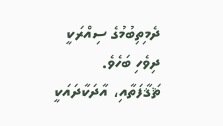ދެމިތިބުމުގެ ސިއްރަކީ ދިވެހި ބަހެވެ.
ޘަޤާފަތާއި، އާދަކާދައަކީ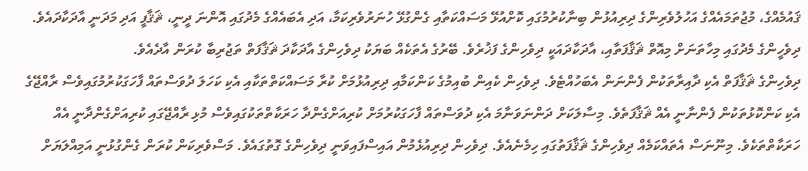ޤައުމެއްގެ، މުޖުތަމައެއްގެ އަހުލުވެރިންގެ ދިރިއުޅުން ބިނާކުރުމުގައި ކޮށްއުޅޭ މަސައްކަތާއި ގެންގުޅޭ ހުނަރުވެރިކަމާ، އަދި އެބައެއްގެ މެދުގައި އޮންނަ ދީނީ، ޘަޤާފީ އަދި މަދަނީ އާދަކާދައެވެ. ދިވެހީންގެ މެދުގައި މިހާތަނަށް މިއޮތް ޘަޤާފަތާއި، އާދަކާދައަކީ ދިވެހިންގެ ފަޚުރެވެ. ބޭރުގެ އެތަކެއް ބަޔަކު ދިވެހިންގެ އާދަކާދަ ޘަޤާފަތް ތަޖުރިބާ ކުރަން އާދެއެވެ.
ދިވެހިންގެ ޘަޤާފަތް އެކި ދާއިރާތަކުން ފެންނަން އެބަހުއްޓެވެ. ދިވެހިން ކެއިން ބުއިމުގެ ކަންކަމާއި ދިރިއުޅުމަށް ކުރާ މަސައްކަތްތަކާއި އެކި ކަހަލަ ދުވަސްތައް ފާހަގަކުރުމުގައިވެސް ރާއްޖޭގެ އެކި ކަންކޮޅުތަކުން ފެންނާނީ އެއް ޘަޤާފަތެވެ. މިސާލަކަށް ދަންނަވަނާމަ އެކި ދުވަސްތައް ފާހަގަކުރުމަށް ކުރިއަށްގެންދާ ހަރަކާތްތަކުގައިވެސް މުޅި ރާއްޖޭގައި ކުރިއަށްގެންދާނީ އެއް ހަރަކާތްތަކެވެ. މިނޫނަސް އެތައްކަމެއް ދިވެހިންގެ ޘަޤާފަތުގައި ހިމެނެއެވެ. ދިވެހިން ދިރިއުޅެމުން އައިސްފައިވަނީ ދިވެހިންގެ ގޮތުގައެވެ. މަސްވެރިކަން ކުރަން ގެންގުޅުނީ އަމިއްލަޔަށް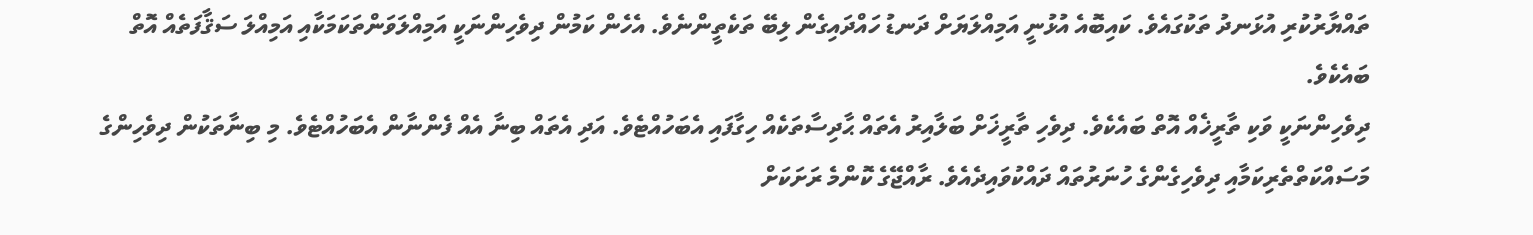ތައްޔާރުކުރި އުޅަނދު ތަކުގައެވެ. ކައިބޮއެ އުޅުނީ އަމިއްލަޔަށް ދަނޑު ހައްދައިގެން ލިބޭ ތަކެތީންނެވެ. އެހެން ކަމުން ދިވެހިންނަކީ އަމިއްލަވަންތަކަމަކާއި އަމިއްލަ ސަޤާފަތެއް އޮތް ބައެކެވެ.
ދިވެހިންނަކީ ވަކި ތާރީޚެއް އޮތް ބައެކެވެ. ދިވެހި ތާރީޚަށް ބަލާއިރު އެތައް ޙާދިސާތަކެއް ހިގާފައި އެބަހުއްޓެވެ. އަދި އެތައް ބިނާ އެއް ފެންނާން އެބަހުއްޓެވެ. މި ބިނާތަކުން ދިވެހިންގެ މަސައްކަތްތެރިކަމާއި ދިވެހިގެންގެ ހުނަރުތައް ދައްކުވައިދެއެވެ. ރާއްޖޭގެ ކޮންމެ ރަށަކަށް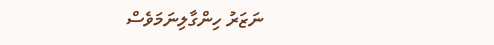ނަޒަރު ހިންގާލިނަމަވެސް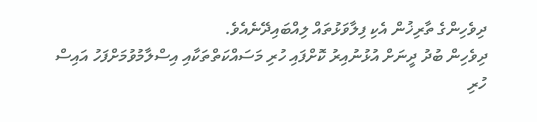ދިވެހިންގެ ތާރިޚުން އެކި ފިލާވަޅުތައް ލިއްބައިދޭނެއެވެ.
ދިވެހިން ބުދު ދީނަށް އުޅުނުއިރު ކޮށްފައި ހުރި މަސައްކަތްތަކާއި އިސްލާމުވުމަށްފަހު އައިސް ހުރި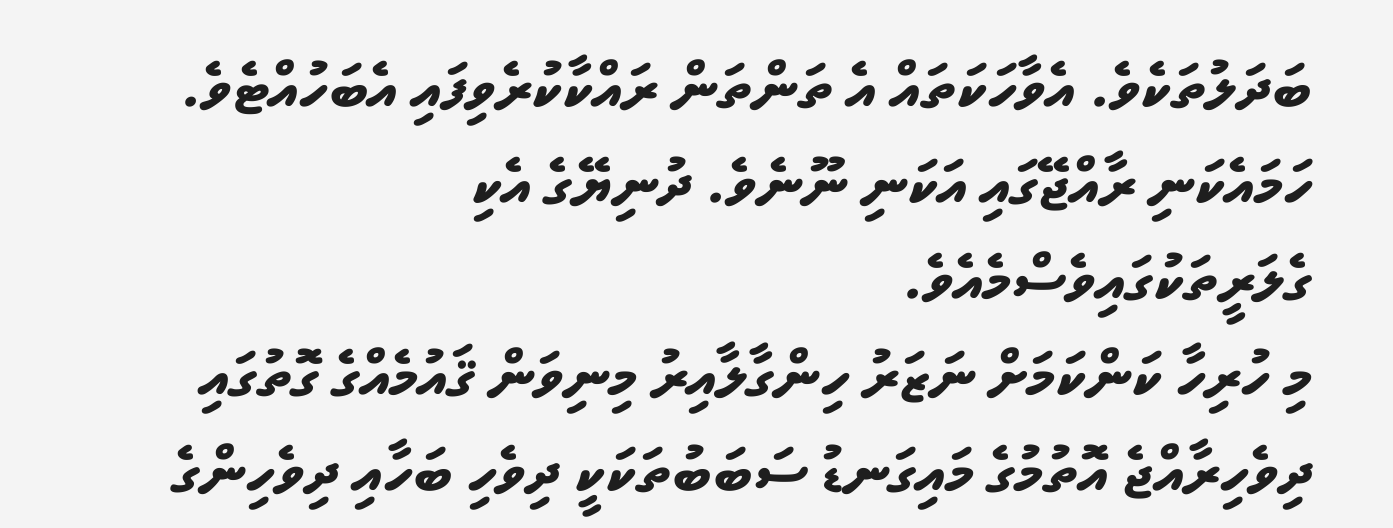ބަދަލުތަކެވެ. އެވާހަކަތައް އެ ތަންތަން ރައްކާކުރެވިފައި އެބަހުއްޓެވެ. ހަމައެކަނި ރާއްޖޭގައި އަކަނި ނޫނެވެ. ދުނިޔޭގެ އެކި ގެލަރީތަކުގައިވެސްމެއެވެ.
މި ހުރިހާ ކަންކަމަށް ނަޒަރު ހިންގާލާއިރު މިނިވަން ޤައުމެއްގެ ގޮތުގައި ދިވެހިރާއްޖެ އޮތުމުގެ މައިގަނޑު ސަބަބުތަކަކީ ދިވެހި ބަހާއި ދިވެހިންގެ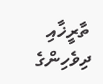ތާރީޚާއި ދިވެހިންގެ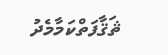ޘަޤާފަތްކަމާމެދު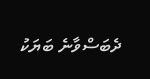ދެބަސްވާނެ ބަޔަކު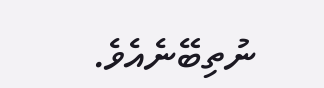ނުތިބޭނެއެވެ.